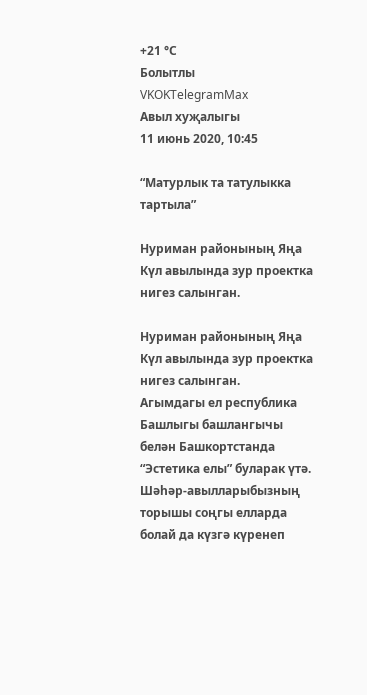+21 °С
Болытлы
VKOKTelegramMax
Авыл хуҗалыгы
11 июнь 2020, 10:45

“Матурлык та татулыкка тартыла”

Нуриман районының Яңа Күл авылында зур проектка нигез салынган.

Нуриман районының Яңа Күл авылында зур проектка нигез салынган.
Агымдагы ел республика Башлыгы башлангычы белән Башкортстанда “Эстетика елы” буларак үтә. Шәһәр-авылларыбызның торышы соңгы елларда болай да күзгә күренеп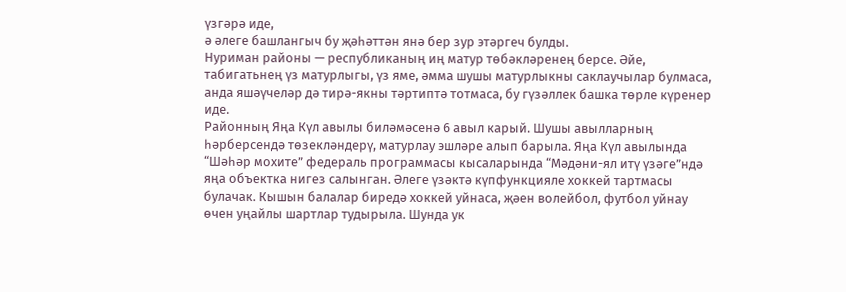үзгәрә иде,
ә әлеге башлангыч бу җәһәттән янә бер зур этәргеч булды.
Нуриман районы — республиканың иң матур төбәкләренең берсе. Әйе, табигатьнең үз матурлыгы, үз яме, әмма шушы матурлыкны саклаучылар булмаса, анда яшәүчеләр дә тирә-якны тәртиптә тотмаса, бу гүзәллек башка төрле күренер иде.
Районның Яңа Күл авылы биләмәсенә 6 авыл карый. Шушы авылларның һәрберсендә төзекләндерү, матурлау эшләре алып барыла. Яңа Күл авылында “Шәһәр мохите” федераль программасы кысаларында “Мәдәни-ял итү үзәге”ндә яңа объектка нигез салынган. Әлеге үзәктә күпфункцияле хоккей тартмасы булачак. Кышын балалар биредә хоккей уйнаса, җәен волейбол, футбол уйнау өчен уңайлы шартлар тудырыла. Шунда ук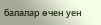балалар өчен уен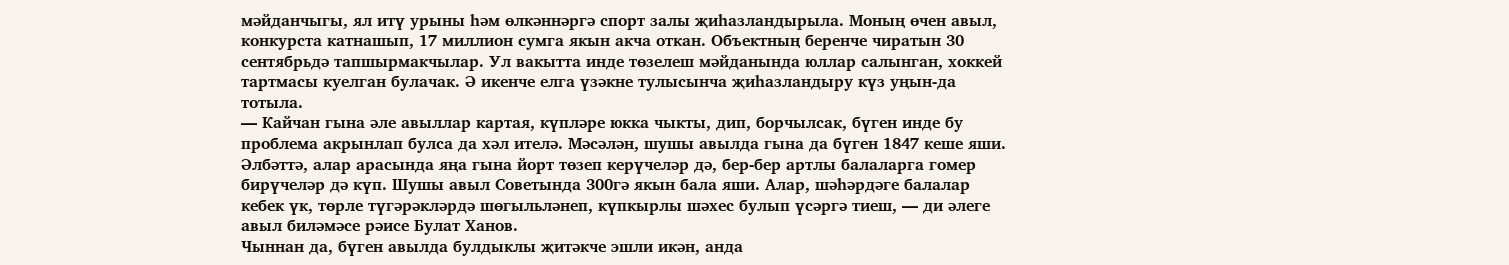мәйданчыгы, ял итү урыны һәм өлкәннәргә спорт залы җиһазландырыла. Моның өчен авыл, конкурста катнашып, 17 миллион сумга якын акча откан. Объектның беренче чиратын 30 сентябрьдә тапшырмакчылар. Ул вакытта инде төзелеш мәйданында юллар салынган, хоккей тартмасы куелган булачак. Ә икенче елга үзәкне тулысынча җиһазландыру күз уңын-да тотыла.
— Кайчан гына әле авыллар картая, күпләре юкка чыкты, дип, борчылсак, бүген инде бу проблема акрынлап булса да хәл ителә. Мәсәлән, шушы авылда гына да бүген 1847 кеше яши. Әлбәттә, алар арасында яңа гына йорт төзеп керүчеләр дә, бер-бер артлы балаларга гомер бирүчеләр дә күп. Шушы авыл Советында 300гә якын бала яши. Алар, шәһәрдәге балалар кебек үк, төрле түгәрәкләрдә шөгыльләнеп, күпкырлы шәхес булып үсәргә тиеш, — ди әлеге авыл биләмәсе рәисе Булат Ханов.
Чыннан да, бүген авылда булдыклы җитәкче эшли икән, анда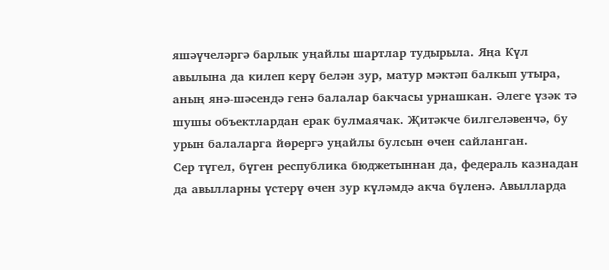яшәүчеләргә барлык уңайлы шартлар тудырыла. Яңа Күл авылына да килеп керү белән зур, матур мәктәп балкып утыра, аның янә-шәсендә генә балалар бакчасы урнашкан. Әлеге үзәк тә шушы объектлардан ерак булмаячак. Җитәкче билгеләвенчә, бу урын балаларга йөрергә уңайлы булсын өчен сайланган.
Сер түгел, бүген республика бюджетыннан да, федераль казнадан да авылларны үстерү өчен зур күләмдә акча бүленә. Авылларда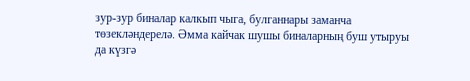зур-зур биналар калкып чыга, булганнары заманча төзекләндерелә. Әмма кайчак шушы биналарның буш утыруы да күзгә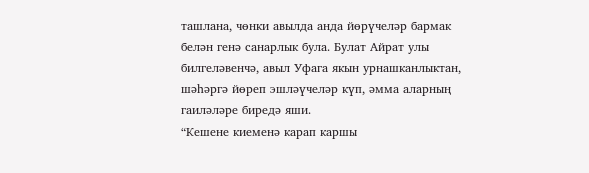ташлана, чөнки авылда анда йөрүчеләр бармак белән генә санарлык була. Булат Айрат улы билгеләвенчә, авыл Уфага якын урнашканлыктан, шәһәргә йөреп эшләүчеләр күп, әмма аларның гаиләләре биредә яши.
“Кешене киеменә карап каршы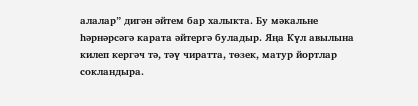алалар” дигән әйтем бар халыкта. Бу мәкальне һәрнәрсәгә карата әйтергә буладыр. Яңа Күл авылына килеп кергәч тә, тәү чиратта, төзек, матур йортлар сокландыра.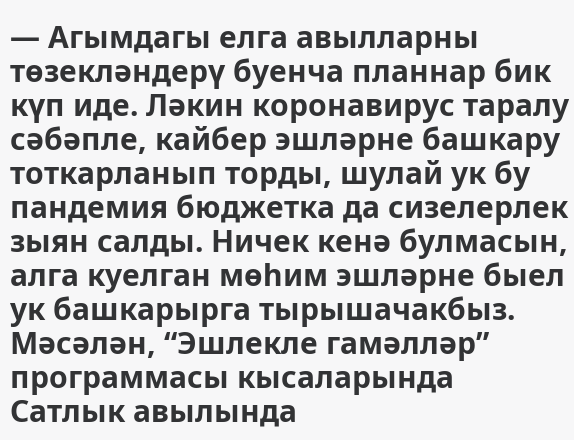— Агымдагы елга авылларны төзекләндерү буенча планнар бик күп иде. Ләкин коронавирус таралу сәбәпле, кайбер эшләрне башкару тоткарланып торды, шулай ук бу пандемия бюджетка да сизелерлек зыян салды. Ничек кенә булмасын, алга куелган мөһим эшләрне быел ук башкарырга тырышачакбыз. Мәсәлән, “Эшлекле гамәлләр” программасы кысаларында Сатлык авылында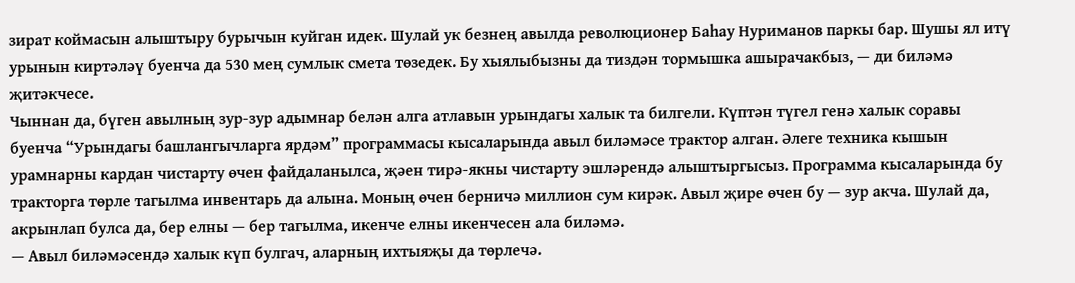зират коймасын алыштыру бурычын куйган идек. Шулай ук безнең авылда революционер Баһау Нуриманов паркы бар. Шушы ял итү урынын киртәләү буенча да 530 мең сумлык смета төзедек. Бу хыялыбызны да тиздән тормышка ашырачакбыз, — ди биләмә җитәкчесе.
Чыннан да, бүген авылның зур-зур адымнар белән алга атлавын урындагы халык та билгели. Күптән түгел генә халык соравы буенча “Урындагы башлангычларга ярдәм” программасы кысаларында авыл биләмәсе трактор алган. Әлеге техника кышын урамнарны кардан чистарту өчен файдаланылса, җәен тирә-якны чистарту эшләрендә алыштыргысыз. Программа кысаларында бу тракторга төрле тагылма инвентарь да алына. Моның өчен берничә миллион сум кирәк. Авыл җире өчен бу — зур акча. Шулай да, акрынлап булса да, бер елны — бер тагылма, икенче елны икенчесен ала биләмә.
— Авыл биләмәсендә халык күп булгач, аларның ихтыяҗы да төрлечә.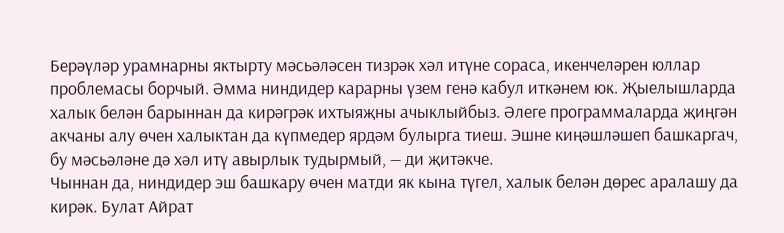Берәүләр урамнарны яктырту мәсьәләсен тизрәк хәл итүне сораса, икенчеләрен юллар проблемасы борчый. Әмма ниндидер карарны үзем генә кабул иткәнем юк. Җыелышларда халык белән барыннан да кирәгрәк ихтыяҗны ачыклыйбыз. Әлеге программаларда җиңгән акчаны алу өчен халыктан да күпмедер ярдәм булырга тиеш. Эшне киңәшләшеп башкаргач, бу мәсьәләне дә хәл итү авырлык тудырмый, — ди җитәкче.
Чыннан да, ниндидер эш башкару өчен матди як кына түгел, халык белән дөрес аралашу да кирәк. Булат Айрат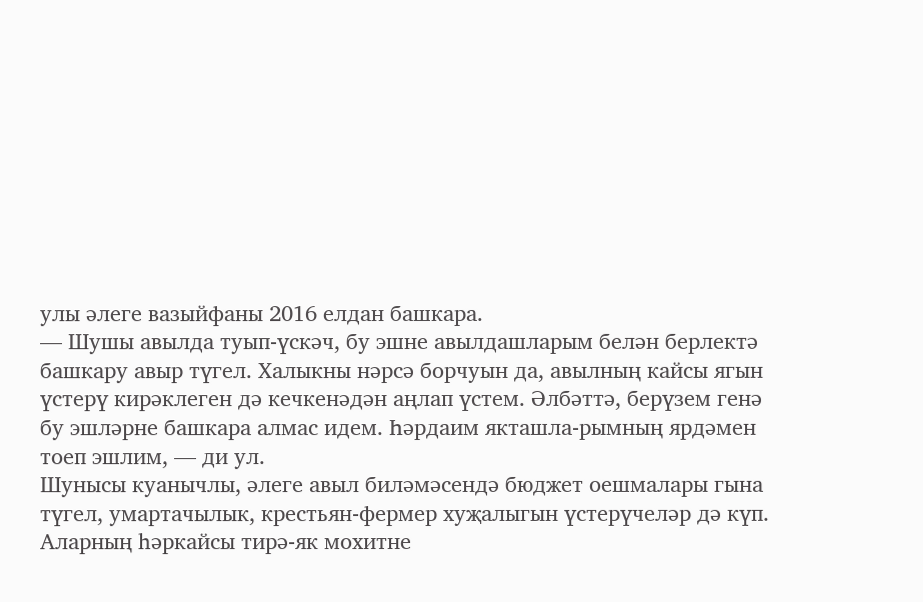улы әлеге вазыйфаны 2016 елдан башкара.
— Шушы авылда туып-үскәч, бу эшне авылдашларым белән берлектә башкару авыр түгел. Халыкны нәрсә борчуын да, авылның кайсы ягын үстерү кирәклеген дә кечкенәдән аңлап үстем. Әлбәттә, берүзем генә бу эшләрне башкара алмас идем. Һәрдаим якташла-рымның ярдәмен тоеп эшлим, — ди ул.
Шунысы куанычлы, әлеге авыл биләмәсендә бюджет оешмалары гына түгел, умартачылык, крестьян-фермер хуҗалыгын үстерүчеләр дә күп. Аларның һәркайсы тирә-як мохитне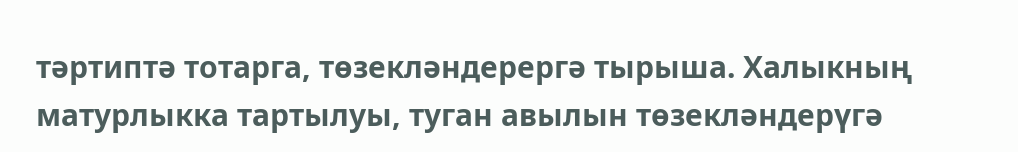тәртиптә тотарга, төзекләндерергә тырыша. Халыкның матурлыкка тартылуы, туган авылын төзекләндерүгә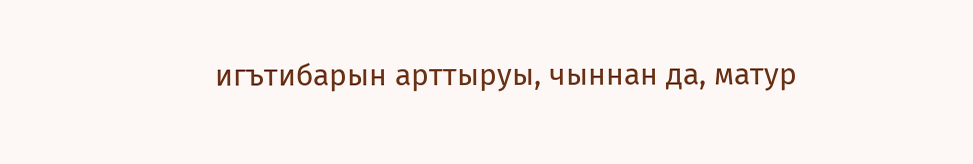игътибарын арттыруы, чыннан да, матур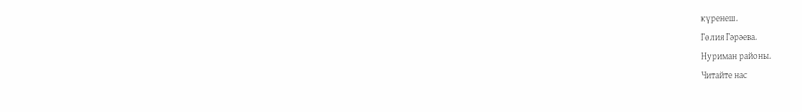күренеш.
Гөлия Гәрәева.
Нуриман районы.
Читайте нас